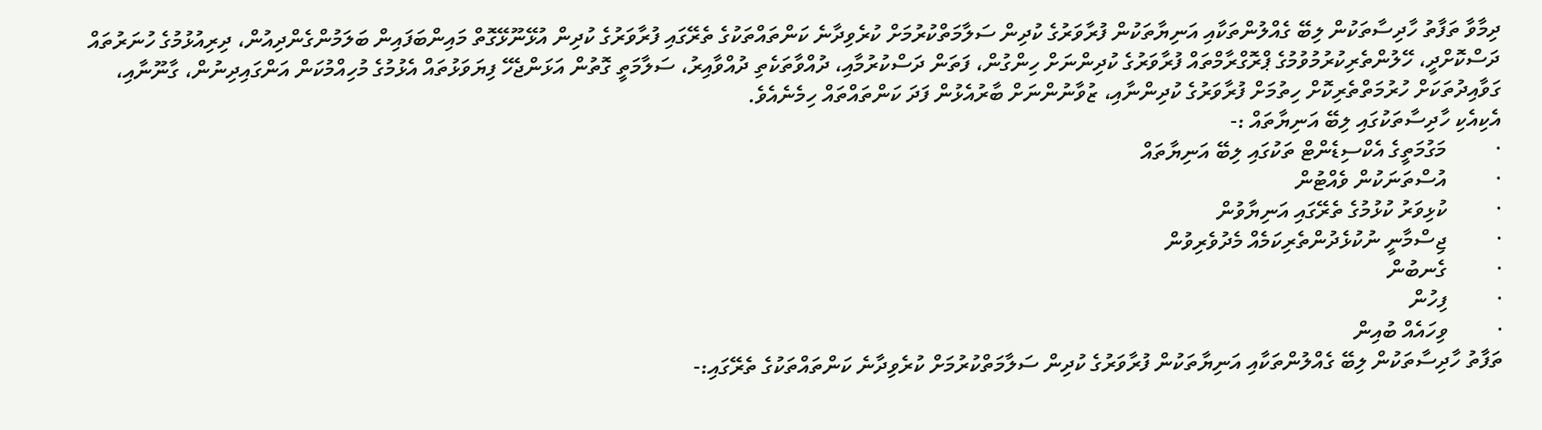ދިމާވާ ތަފާތު ހާދިސާތަކުން ލިބޭ ގެއްލުންތަކާއި އަނިޔާތަކުން ފުރާވަރުގެ ކުދިން ސަލާމަތްކުރުމަށް ކުރެވިދާނެ ކަންތައްތަކުގެ ތެރޭގައި ފުރާވަރުގެ ކުދިން އުޅޭނޫޅޭގޮތް މައިންބަފައިން ބަލަމުންގެންދިއުން، ދިރިއުޅުމުގެ ހުނަރުތައް ދަސްކޮށްދީ، ހޭލުންތެރިކުރުމުވުމުގެ ޕްރޮގްރާމްތައް ފުރާވަރުގެ ކުދިންނަށް ހިންގުން، ފަތަން ދަސްކުރުމާއި، ދުއްވާތަކެތި ދުއްވާއިރު، ސަލާމަތީ ގޮތުން އަޅަންޖެހޭ ފިޔަވަޅުތައް އެޅުމުގެ މުހިއްމުކަން އަންގައިދިނުން، ގާނޫނާއި، ގަވާއިދުތަކަށް ހުރުމަތްތެރިކޮށް ހިތުމަށް ފުރާވަރުގެ ކުދިންނާއި، ޒުވާނުންނަށް ބާރުއެޅުން ފަދަ ކަންތައްތައް ހިމެނެއެވެ.
އެކިއެކި ހާދިސާތަކުގައި ލިބޭ އަނިޔާތައް :-
·         މަގުމަތީގެ އެކްސިޑެންޓް ތަކުގައި ލިބޭ އަނިޔާތައް
·         އުސްތަނަކުން ވެއްޓުން
·         ކުޅިވަރު ކުޅުމުގެ ތެރޭގައި އަނިޔާވުން
·         ޖިސްމާނީ ނުކުޅެދުންތެރިކަމެއް މެދުވެރިވުން
·         ގެނބުން
·         ފިހުން
·         ވިހައެއް ބުއިން
ތަފާތު ހާދިސާތަކުން ލިބޭ ގެއްލުންތަކާއި އަނިޔާތަކުން ފުރާވަރުގެ ކުދިން ސަލާމަތްކުރުމަށް ކުރެވިދާނެ ކަންތައްތަކުގެ ތެރޭގައި:-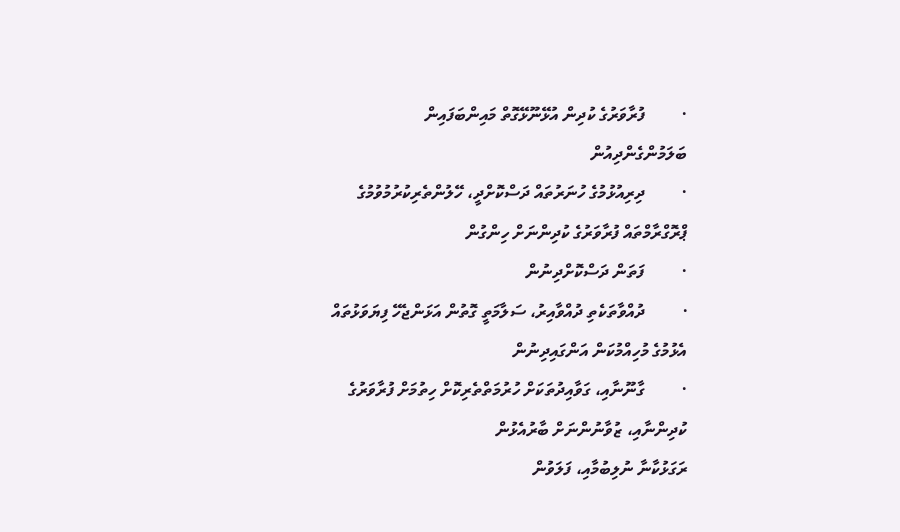·         ފުރާވަރުގެ ކުދިން އުޅޭނޫޅޭގޮތް މައިންބަފައިން ބަލަމުންގެންދިއުން
·         ދިރިއުޅުމުގެ ހުނަރުތައް ދަސްކޮށްދީ، ހޭލުންތެރިކުރުމުވުމުގެ ޕްރޮގްރާމްތައް ފުރާވަރުގެ ކުދިންނަށް ހިންގުން
·         ފަތަން ދަސްކޮށްދިނުން
·         ދުއްވާތަކެތި ދުއްވާއިރު، ސަލާމަތީ ގޮތުން އަޅަންޖެހޭ ފިޔަވަޅުތައް އެޅުމުގެ މުހިއްމުކަން އަންގައިދިނުން
·         ގާނޫނާއި، ގަވާއިދުތަކަށް ހުރުމަތްތެރިކޮށް ހިތުމަށް ފުރާވަރުގެ ކުދިންނާއި، ޒުވާނުންނަށް ބާރުއެޅުން
ރަގަޅުކާނާ ނުލިބުމާއި، ފަލަވުން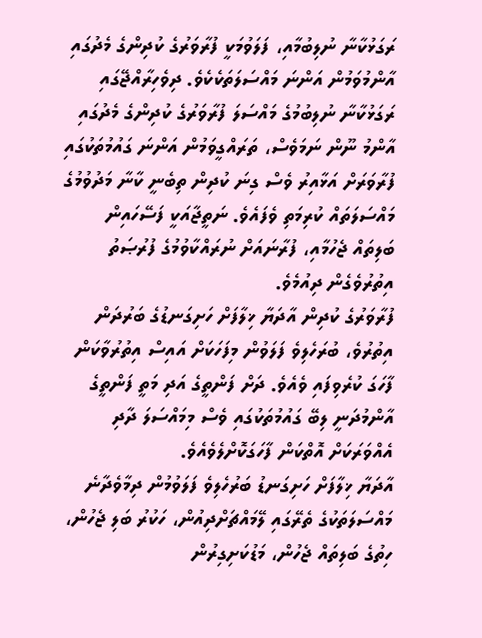ރަގަޅުކާނާ ނުލިބުމާއި، ފަލަވުމަކީ ފުރާވަރުގެ ކުދިންގެ މެދުގައި އާންމުވަމުން އަންނަ މައްސަލަތަކެކެވެ. ދިވެހިރާއްޖޭގައި  ރަގަޅުކާނާ ނުލިބުމުގެ މައްސަލަ ފުރާވަރުގެ ކުދިންގެ މެދުގައި އާންމު ނޫން ނަމަވެސް، ތަރައްގީވަމުން އަންނަ ގައުމުތަކުގައި ފުރާވަރަށް އަޅާއިރު ވެސް ގިނަ ކުދިން ތިބެނީ ކާނާ މަދުވުމުގެ މައްސަލަތައް ކުރިމަތި ވެފައެވެ. ނަތީޖާއަކީ ފަސޭހައިން ބަލިތައް ޖެހުމާއި، ފުރާނައަށް ނުރައްކާވުމުގެ ފުރުޞަތު އިތުރުވެގެން ދިއުމެވެ.
ފުރާވަރުގެ ކުދިން އާދަޔާ ޚިލާފަށް ހަށިގަނޑުގެ ބަރުދަން އިތުރުވެ، ބުރަހެލިވެ ފަލަވުން މިފަހަކަށް އައިސް އިތުރުވާކަން ފާހަގަ ކުރެވިފައި ވެއެވެ. ދަށް ފަންތީގެ އަދި މަތީ ފަންތީގެ އާންމުދަނީ ލިބޭ ގައުމުތަކުގައި ވެސް މިމައްސަލަ ދާދި އެއްވަރަކަށް އޮތްކަން ފާހަގަކޮށްލެވެއެވެ.
އާދަޔާ ޚިލާފަށް ހަށިގަނޑު ބަރުހެލިވެ ފަލަވުމުން ދިމާވެދާނެ މައްސަލަތަކުގެ ތެރޭގައި ލޭމައްޗަށްދިއުން، ހަކުރު ބަލި ޖެހުން، ހިތުގެ ބަލިތައް ޖެހުން، މަޑުކަށިގިރުން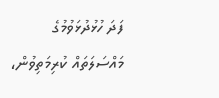ފަދަ ހުޅުދުޅަވުމުގެ މައްސަލަތައް ކުރިމަތިވުން،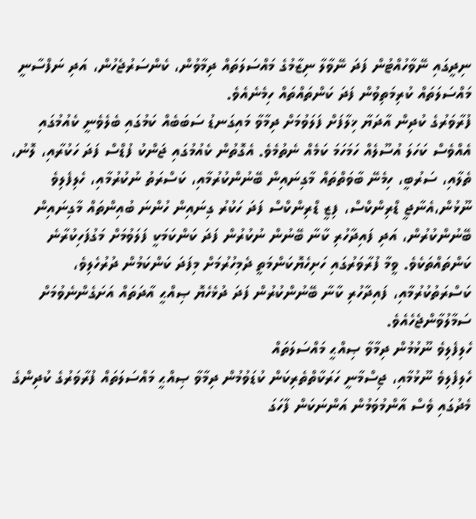ނިދީގައި ނޭވާހުއްޓުން ފަދަ ނޭވާލާ ނިޒާމުގެ މައްސަލަތައް ދިމާވުން، ކެންސަރުޖެހުން، އަދި ނަފްސާނީ މައްސަލަތައް ކުރިމަތިވުން ފަދަ ކަންތައްތައް ހިމެނެއެވެ.
ފުރާވަރުގެ ކުދިން އާދަޔާ ޚިލާފަށް ފަލަވުމަށް ދިމާވާ މައިގަނޑު ސަބަބެއް ކަމުގައި ބެލެވެނީ ކެއުމުގައި އެއްވެސް ކަހަލަ އުސޫލެއް ހަމަހަމަ ކަމެއް ނެތުމެވެ. އެގޮތުން ކެއުމުގައި ޖަންކު ފުޑްސް ފަދަ ހަކުރާއި، ލޮނު، ތެލާއި، ސަރުބީ، ހިމެނޭ ބާވަތްތައް މާގިނައިން ބޭނުންކުރުމާއި، ކަސްރަތު ނުކުރުމާއި، ހެލިފެލިވެ ނޫޅުން،އެނާޖީ ޑްރިންކްސް، ފިޒީ ޑްރިންކްސް ފަދަ ހަކުރު ގިނައިން ހުންނަ ބުއިންތައް މާގިނައިން ބޭނުންކުރުން، އަދި ފައިދާހުރި ކާނާ ބޭނުން ނުކުރުން ފަދަ ކަންކަމަކީ ފަލަވުމަށް މަގުފަހިކުރާނެ ކަންތައްތަކެވެ. ވީމާ ފުރާވަރުގައި ހަށިހެޔޮކަންމަތީ ދެމިހުރުމަށް މިފަދަ ކަންކަމުން ދުރުހެލިވެ، ކަސްރަތުކުރުމާއި، ފައިދާހުރި ކާނާ ބޭނުންކުރުން ފަދަ ދުޅެހެޔޮ ޞިއްޙީ އާދަތައް އަށަގެންނެވުމަށް ސަމާލުވާންޖެހެއެވެ.
ހެލިފެލިވެ ނޫޅުމުން ދިމާވާ ޞިއްޙީ މައްސަލަތައް
ހެލިފެލިވެ ނޫޅުމާއި، ޖިސްމާނީ ހަރަކާތްތެރިކަން ކުޑަވުމުން ދިމާވާ ޞިއްޙީ މައްސަލަތައް ފުރާވަރުގެ ކުދިންގެ މެދުގައި ވެސް އާންމުވަމުން އަންނަކަން ފާހަގަ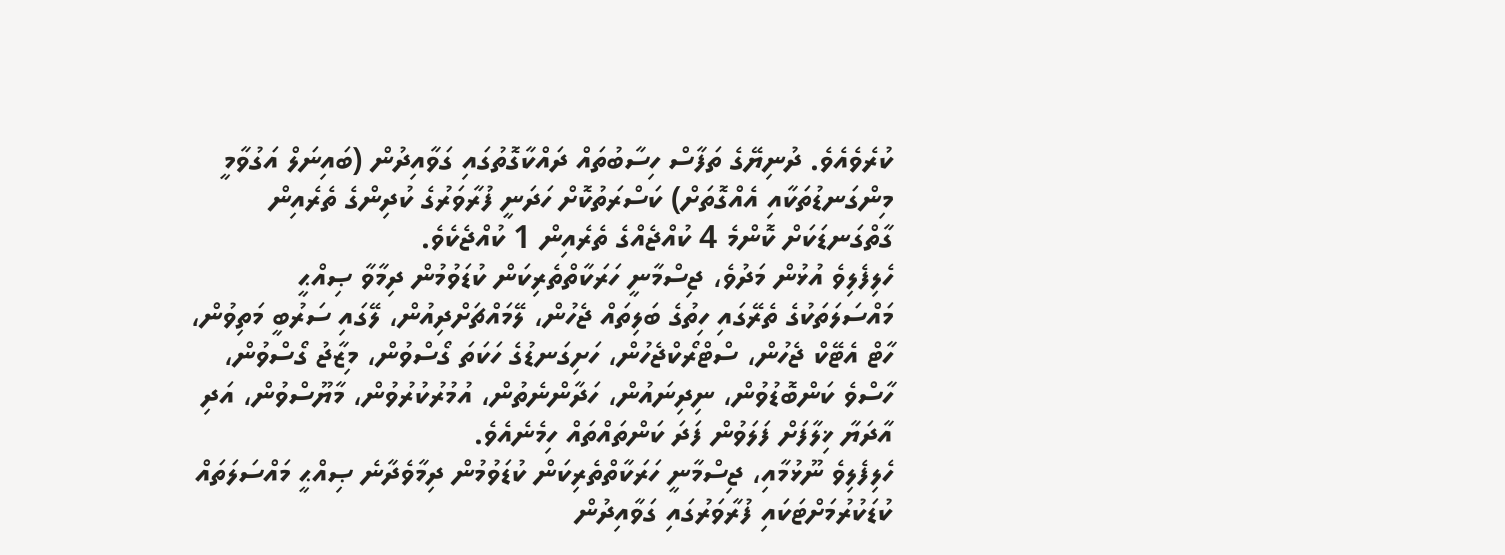ކުރެވެއެވެ. ދުނިޔޭގެ ތަފާސް ހިސާބުތައް ދައްކާގޮތުގައި ގަވާއިދުން (ބައިނަލް އަގުވާމީ މިންގަނޑުތަކާއި އެއްގޮތަށް) ކަސްރަތުކޮށް ހަދަނީ ފުރާވަރުގެ ކުދިންގެ ތެރެއިން ގާތްގަނޑަކަށް ކޮންމެ 4 ކުއްޖެއްގެ ތެރެއިން 1 ކުއްޖެކެވެ.
ހެލިފެލިވެ އުޅުން މަދުވެ، ޖިސްމާނީ ހަރަކާތްތެރިކަން ކުޑަވުމުން ދިމާވާ ޞިއްޙީ މައްސަލަތަކުގެ ތެރޭގައި ހިތުގެ ބަލިތައް ޖެހުން، ލޭމައްޗަށްދިއުން، ލޭގައި ސަރުބީ މަތިވުން، ހާޓް އެޓޭކް ޖެހުން، ސްޓްރޯކްޖެހުން، ހަށިގަނޑުގެ ހަކަތަ ގޯސްވުން، މިޒާޖު ގޯސްވުން، ހާސްވެ ކަންބޮޑުވުން، ނިދިނައުން، ހަދާންނެތުން، އުމުރުކުރުވުން، މާޔޫސްވުން، އަދި އާދަޔާ ޚިލާފަށް ފަލަވުން ފަދަ ކަންތައްތައް ހިމެނެއެވެ.
ހެލިފެލިވެ ނޫޅުމާއި، ޖިސްމާނީ ހަރަކާތްތެރިކަން ކުޑަވުމުން ދިމާވެދާނެ ޞިއްޙީ މައްސަލަތައް ކުޑަކުރުމަށްޓަކައި ފުރާވަރުގައި ގަވާއިދުން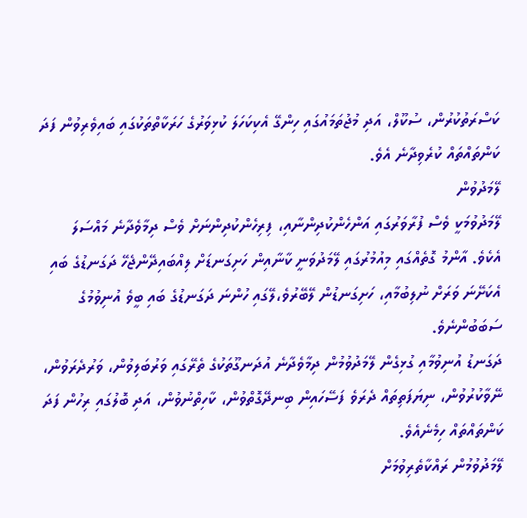ކަސްރަތުކުރުން، ސުކޫލް، އަދި މުޖުތަމައުގައި ހިންގޭ އެކިކަހަލަ ކުޅިވަރުގެ ހަރަކާތްތަކުގައި ބައިވެރިވުން ފަދަ ކަންތައްތައް ކުރެވިދާނެ އެވެ.
ލޭމަދުވުން
ލޭމަދުވުމަކީ ވެސް ފުރާވަރުގައި އަންހެންކުދިންނާއި، ފިރިހެންކުދިންނަށް ވެސް ދިމާވެދާނެ މައްސަލަ އެކެވެ. އާންމު ގޮތެއްގައި މިއުމުރުގައި ލޭމަދުވަނީ ކާނާއިން ހަށިގަނޑަށް ލިއްބައިދޭންޖެހޭ ދަގަނޑުގެ ބައި އެކަށޭނަ ވަރަށް ނުލިބުމާއި، ހަށިގަނޑުން ލޭބޭރުވެ،ލޭގައި ހުންނަ ދަގަނޑުގެ ބައި ބީވެ އުނިވުމުގެ ސަބަބުންނެވެ.
ދަގަނޑު އުނިވުމާއި ގުޅިގެން ލޭމަދުވުމުން ދިމާވެދާނެ އުދަނގޫތަކުގެ ތެރޭގައި ވަރުބަލިވުން، ވަރުދެރަވުން، ނޭވާކުރުވުން، ނިޔަފަތިތައް ދެރަވެ ފަސޭހައިން ބިނދޭގޮތްވުން، ކާހިތްނުވުން، އަދި ބޮލުގައި ރިހުން ފަދަ ކަންތައްތައް ހިމެނެއެވެ.
ލޭމަދުވުމުން ރައްކާތެރިވުމަށް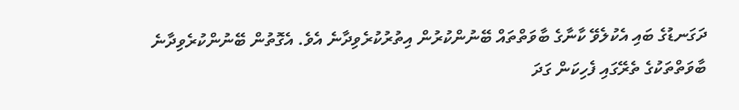ދަގަނޑުގެ ބައި އެކުލެވޭ ކާނާގެ ބާވަތްތައް ބޭނުންކުރުން އިތުރުކުރެވިދާނެ އެވެ. އެގޮތުން ބޭނުންކުރެވިދާނެ ބާވަތްތަކުގެ ތެރޭގައި ފެހިކަން ގަދަ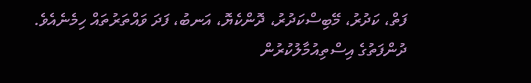ފަތް، ކަދުރު، މޭބިސްކަދުރު، ދޮންކެޔޮ، އަނބު، ފަދަ ވައްތަރުތައް ހިމެނެއެވެ.
ދުންފަތުގެ އިސްތިއުމާލުކުރުން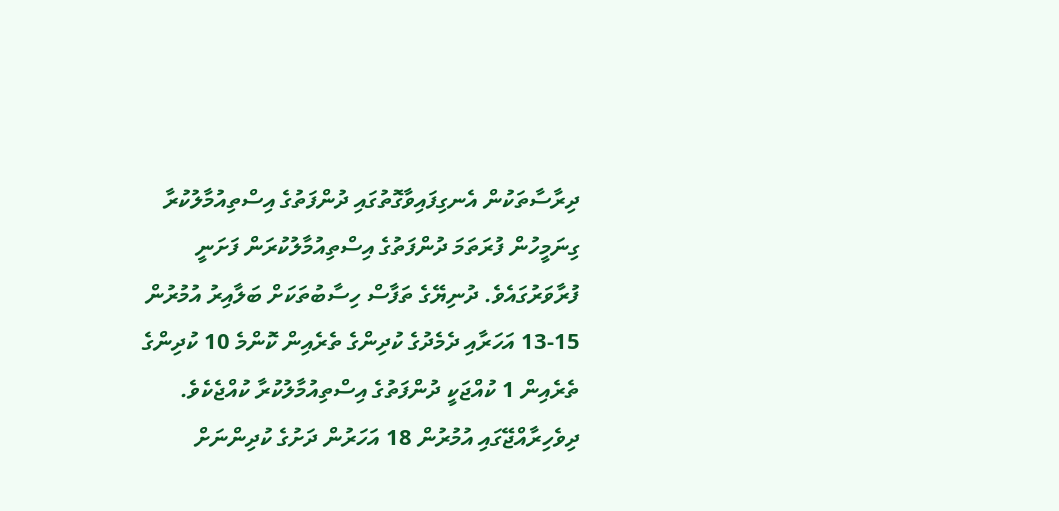ދިރާސާތަކުން އެނގިފައިވާގޮތުގައި ދުންފަތުގެ އިސްތިއުމާލުކުރާ ގިނަމީހުން ފުރަތަމަ ދުންފަތުގެ އިސްތިއުމާލުކުރަން ފަށަނީ ފުރާވަރުގައެވެ. ދުނިޔޭގެ ތަފާސް ހިސާބުތަކަށް ބަލާއިރު އުމުރުން 15-13 އަހަރާއި ދެމެދުގެ ކުދިންގެ ތެރެއިން ކޮންމެ 10 ކުދިންގެ ތެރެއިން 1 ކުއްޖަކީ ދުންފަތުގެ އިސްތިއުމާލުކުރާ ކުއްޖެކެވެ.
ދިވެހިރާއްޖޭގައި އުމުރުން 18 އަހަރުން ދަށުގެ ކުދިންނަށް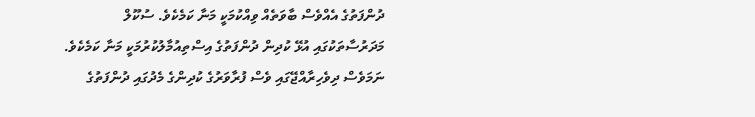ދުންފަތުގެ އެއްވެސް ބާވަތެއް ވިއްކުމަކީ މަނާ ކަމެކެވެ. ސުކޫލް މަދަރުސާތަކުގައި އުޅޭ ކުދިން ދުންފަތުގެ އިސްތިއުމާލުކުރުމަކީ މަނާ ކަމެކެވެ. ނަމަވެސް ދިވެހިރާއްޖޭގައި ވެސް ފުރާވަރުގެ ކުދިންގެ މެދުގައި ދުންފަތުގެ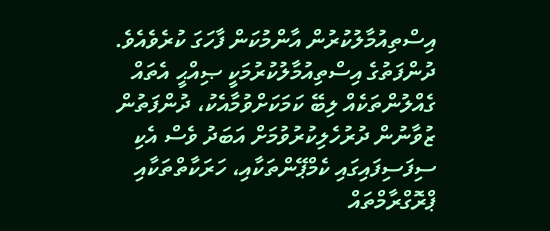އިސްތިއުމާލުކުރުން އާންމުކަން ފާހަގަ ކުރެވެއެވެ.
ދުންފަތުގެ އިސްތިއުމާލުކުރުމަކީ ޞިއްޙީ އެތައް ގެއްލުންތަކެއް ލިބޭ ކަމަކަށްވުމާއެކު، ދުންފަތުން ޒުވާނުން ދުރުހެލިކުރުވުމަށް އަބަދު ވެސް އެކި ސިފަސިފައިގައި ކެމްޕޭންތަކާއި، ހަރަކާތްތަކާއި ޕްރޮގްރާމްތައް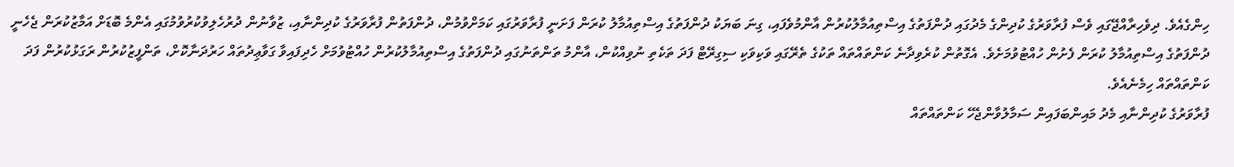ހިންގެއެވެ. ދިވެހިރާއްޖޭގައި ވެސް ފުރާވަރުގެ ކުދިންގެ މެދުގައި ދުންފަތުގެ އިސްތިއުމާލުކުރުން އާންމުވެފައި، ގިނަ ބަޔަކު ދުންފަތުގެ އިސްތިއުމާލު ކުރަން ފަށަނީ ފުރާވަރުގައި ކަމަށްވުމުން، ދުންފަތުން ފުރާވަރުގެ ކުދިންނާއި، ޒުވާނުން ދުރުހެލިވުކުރުވުމުގައި އެންމެ ބޮޑަށް އަމާޒުކުރަން ޖެހެނީ ދުންފަތުގެ އިސްތިއުމާލު ކުރަން ފެށުން ހުއްޓުވުމަށެވެ. އެގޮތުން ކުރެވިދާނެ ކަންތައްތައް ތަކުގެ ތެރޭގައި ވަކިވަކި ސިގިރޭޓް ފަދަ ތަކެތި ނުވިއްކުން، އާންމު ތަންތަނުގައި ދުންފަތުގެ އިސްތިއުމާލުކުރުން ހުއްޓުވުމަށް ހެދިފައިވާ ގަވާޢިދުތައް ހަރުދަނާކޮށް، ތަންފީޒުކުރުން ރަގަޅުކުރުން ފަދަ ކަންތައްތައް ހިމެނެއެވެ.
ފުރާވަރުގެ ކުދިންނާއި މެދު މައިންބަފައިން ސަމާލުވާންޖެހޭ ކަންތައްތައް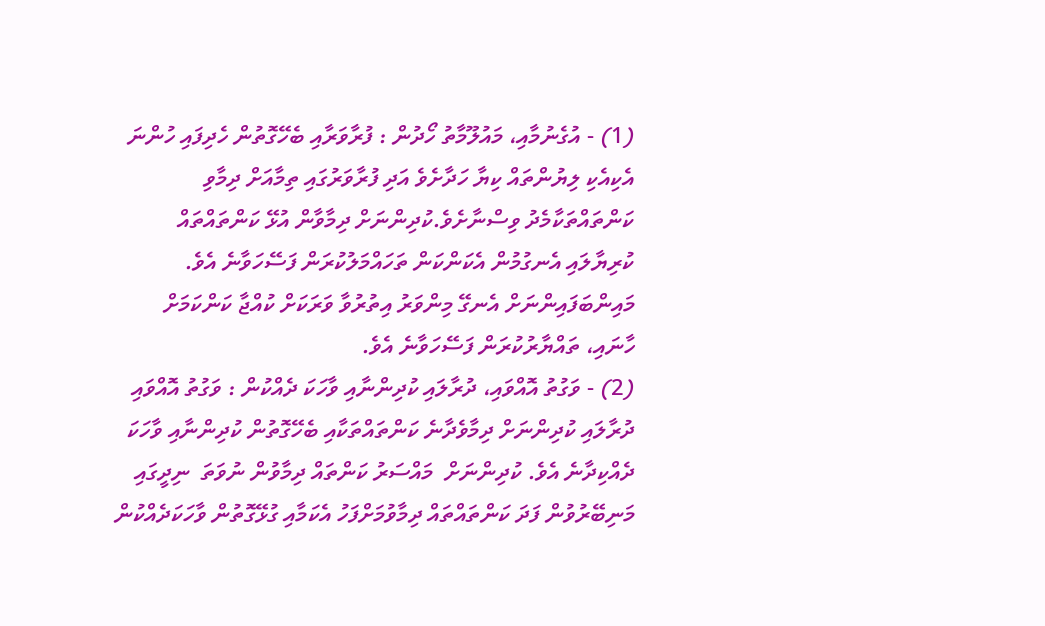(1) - އުގެނުމާއި، މައުލޫމާތު ހޯދުން : ފުރާވަރާއި ބެހޭގޮތުން ހެދިފައި ހުންނަ އެކިއެކި ލިޔުންތައް ކިޔާ ހަދާށެވެ އަދި ފުރާވަރުގައި ތިމާއަށް ދިމާވި ކަންތައްތަކާމެދު ވިސްނާށެވެ.ކުދިންނަށް ދިމާވާން އުޅޭ ކަންތައްތައް ކުރިޔާލައި އެނގުމުން އެކަންކަން ތަހައްމަލުކުރަން ފަސޭހަވާނެ އެވެ. މައިންބަފައިންނަށް އެނގޭ މިންވަރު އިތުރުވާ ވަރަކަށް ކުއްޖާ ކަންކަމަށް ހާނައި، ތައްޔާރުކުރަން ފަސޭހަވާނެ އެވެ.
(2) - ވަގުތު އޮއްވައި، ދުރާލައި ކުދިންނާއި ވާހަކަ ދެއްކުން : ވަގުތު އޮއްވައި ދުރާލައި ކުދިންނަށް ދިމާވެދާނެ ކަންތައްތަކާއި ބެހޭގޮތުން ކުދިންނާއި ވާހަކަ ދެއްކިދާނެ އެވެ. ކުދިންނަށް  މައްސަރު ކަންތައް ދިމާވުން ނުވަތަ  ނިދީގައި މަނިބޭރުވުން ފަދަ ކަންތައްތައް ދިމާވުމަށްފަހު އެކަމާއި ގުޅޭގޮތުން ވާހަކަދެއްކުން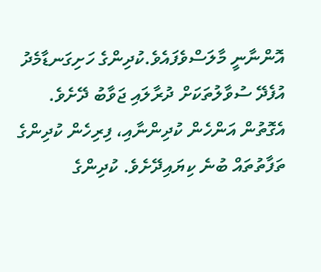އޮންނާނީ މާލަސްވެފައެވެ.ކުދިންގެ ހަށިގަނޑާމެދު އުފެދޭ ސުވާލުތަކަށް ދުރާލައި ޖަވާބު ދޭށެވެ. އެގޮތުން އަންހެން ކުދިންނާއި، ފިރިހެން ކުދިންގެ ތަފާތުތައް ބުނެ ކިޔައިދޭށެވެ. ކުދިންގެ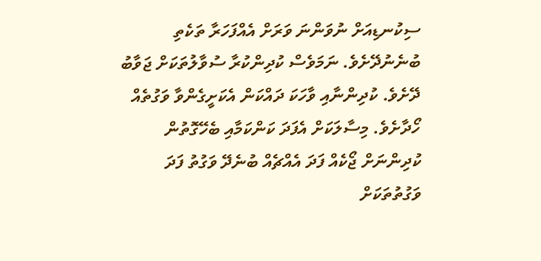ސިކުނޑިއަށް ނުވަންނަ ވަރަށް އެއްފަހަރާ ތަކެތި ބުނެނުދޭށެވެ. ނަމަވެސް ކުދިންކުރާ ސުވާލުތަކަށް ޖަވާބު ދޭށެވެ. ކުދިންނާއި ވާހަކަ ދައްކަން އެކަށީގެންވާ ވަގުތެއް ހޯދާށެވެ. މިސާލަކަށް އެފަދަ ކަންކަމާއި ބެހޭގޮތުން ކުދިންނަށް ޖޯކެއް ފަދަ އެއްޗެއް ބުނެދޭ ވަގުތު ފަދަ ވަގުތުތަކަށް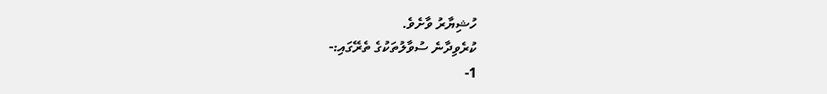ހުޝިޔާރު ވާށެވެ.
ކުރެވިދާނެ ސުވާލުތަކުގެ ތެރޭގައި:-
1-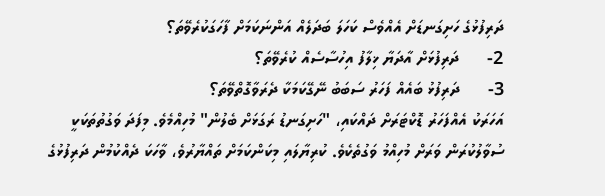ދަރިފުޅުގެ ހަށިގަނޑަށް އެއްވެސް ކަހަލަ ބަދަލެއް އަންނަކަމަށް ފާހަގަކުރެވޭތަ؟
2-      ދަރިފުޅަށް އާދަޔާ ޚިލާފު އިހުސާސެއް ކުރެވޭތަ؟
3-      ދަރިފުޅު ބައެއް ފަހަރު ސަބަބު ނޭގޭކަމަކާ ދެރަވާގޮތްވޭތަ؟
އަހަރަކު އެއްފަހަރު ޑޮކްޓަރަށް ދައްކައި، "ހަށިގަނޑު ރަގަޅަށް ބެލުން" މުހިއްމެވެ. މިފަދަ ވަގުތުތަކަކީ ސުވާލުކުރަން ވަރަށް މުހިއްމު ވަގުތެކެވެ. ކުރިޔާލައި މިކަންކަމަށް ތައްޔާރުވެ، ވާހަކަ ދެއްކުމުން ދަރިފުޅުގެ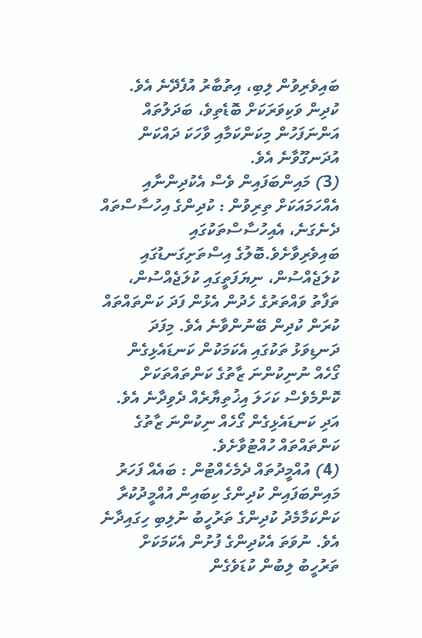ބައިވެރިވުން ލިބި، އިތުބާރު އުފެދޭނެ އެވެ. ކުދިން ވަކިވަރަކަށް ބޮޑެތިވެ، ބަދަލުތައް އަންނަފަހުން މިކަންކަމާއި ވާހަކަ ދައްކަން އުދަނގޫވާނެ އެވެ.
(3) މައިންބަފައިން ވެސް އެކުދިންނާއި އެއްހަމައަކަށް ތިރިވުން : ކުދިންގެ އިހުސާސްތައް ދެނެގަނެ، އެއިހުސާސްތަކުގައި ބައިވެރިވާށެވެ.ބޮލުގެ އިސްތަށިގަނޑުގައި ކުލަޖެއްސުން، ނިޔަފަތީގައި ކުލަޖެއްސުން، ތަފާތު ވައްތަރުގެ ހެދުން އެޅުން ފަދަ ކަންތައްތައް ކުރަން ކުދިން ބޭނުންވާނެ އެވެ. މިފަދަ ދަނޑިވަޅު ތަކުގައި އެކަމަކުން ކަނޑައެޅިގެން ގޯހެއް ނުނިކުންނަ ޒާތުގެ ކަންތައްތަކަށް ކޮންމެވެސް ކަހަލަ އިޚުތިޔާރެއް ދެވިދާނެ އެވެ. އަދި ކަނޑައެޅިގެން ގޯހެއް ނިކުންނަ ޒާތުގެ ކަންތައްތައް ހުއްޓުވާށެވެ.
(4) އުއްމީދުތައް ދެމެހެއްޓުން : ބައެއް ފަހަރު މައިންބަފައިން ކުދިންގެ ކިބައިން އުއްމީދުކުރާ ކަންކަމާމެދު ކުދިންގެ ތަރުހީބު ނުލިބި ހިގައިދާނެ އެވެ. ނުވަތަ އެކުދިންގެ ފުށުން އެކަމަކަށް ތަރުހީބު ލިބުން ކުޑަވެގެން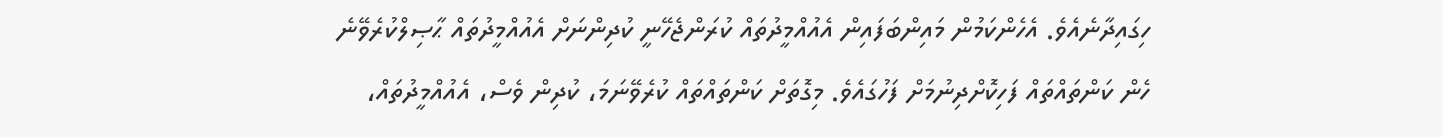ހިގައިދާނެއެވެ. އެހެންކަމުން މައިންބަފައިން އެއުއްމީދުތައް ކުރަންޖެހޭނީ ކުދިންނަށް އެއުއްމީދުތައް ޙާޞިލްކުރެވޭނެ ހެން ކަންތައްތައް ފަހިކޮށްދިނުމަށް ފަހުގައެވެ. މިގޮތަށް ކަންތައްތައް ކުރެވޭނަމަ، ކުދިން ވެސް، އެއުއްމީދުތައް،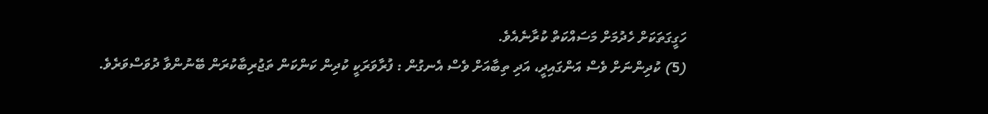ހަގީގަތަކަށް ހެދުމަށް މަސައްކަތް ކުރާނެއެވެ.
(5) ކުދިންނަށް ވެސް އަންގައިދީ، އަދި ތިބާއަށް ވެސް އެނގުން : ފުރާވަރަކީ ކުދިން ކަންކަން ތަޖުރިބާކުރަން ބޭނުންވާ ދުވަސްވަރެވެ.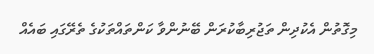މިގޮތުން އެކުދިން ތަޖުރިބާކުރަން ބޭނުންވާ ކަންތައްތަކުގެ ތެރޭގައި ބައެއް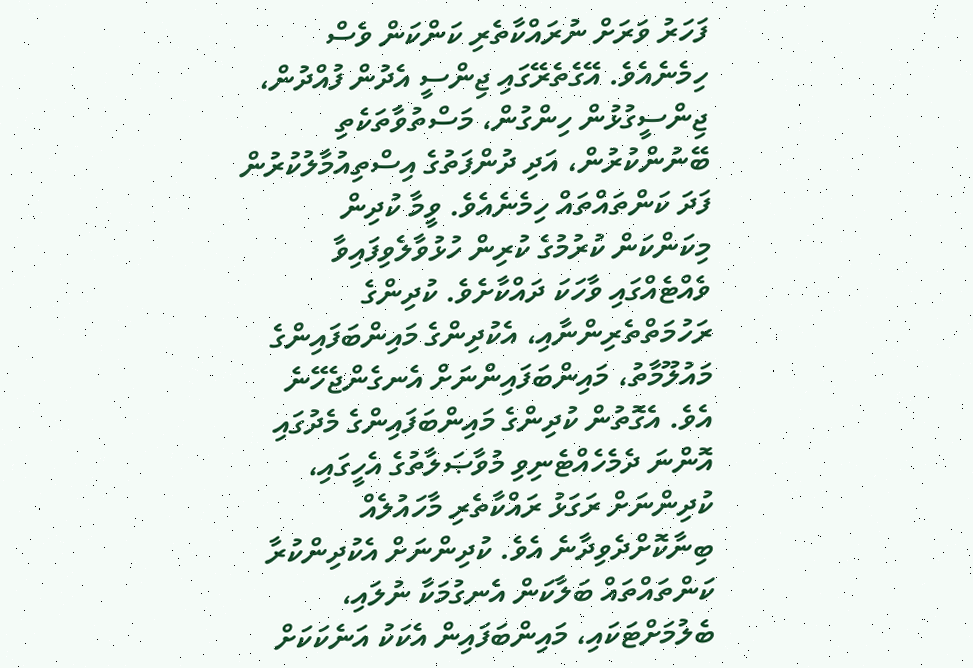ފަހަރު ވަރަށް ނުރައްކާތެރި ކަންކަން ވެސް ހިމެނެއެވެ. އޭގެތެރޭގައި ޖިންސީ އެދުން ފުއްދުން، ޖިންސީގުޅުން ހިންގުން، މަސްތުވާތަކެތި ބޭނުންކުރުން، އަދި ދުންފަތުގެ އިސްތިއުމާލުކުރުން ފަދަ ކަންތައްތައް ހިމެނެއެވެ. ވީމާ ކުދިން މިކަންކަން ކުރުމުގެ ކުރިން ހުޅުވާލެވިފައިވާ ވެއްޓެއްގައި ވާހަކަ ދައްކާށެވެ. ކުދިންގެ ރަހުމަތްތެރިންނާއި، އެކުދިންގެ މައިންބަފައިންގެ މައުލޫމާތު، މައިންބަފައިންނަށް އެނގެންޖެހޭނެ އެވެ. އެގޮތުން ކުދިންގެ މައިންބަފައިންގެ މެދުގައި އޮންނަ ދެމެހެއްޓެނިވި މުވާޞަލާތުގެ އެހީގައި، ކުދިންނަށް ރަގަޅު ރައްކާތެރި މާހައުލެއް ބިނާކޮށްދެވިދާނެ އެވެ. ކުދިންނަށް އެކުދިންކުރާ ކަންތައްތައް ބަލާކަން އެނގުމަކާ ނުލައި، ބެލުމަށްޓަކައި، މައިންބަފައިން އެކަކު އަނެކަކަށް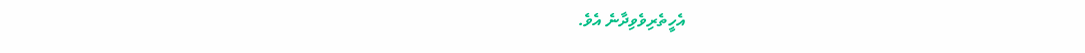އެހީތެރިވެވިދާނެ އެވެ.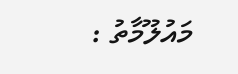މައުލޫމާތު :